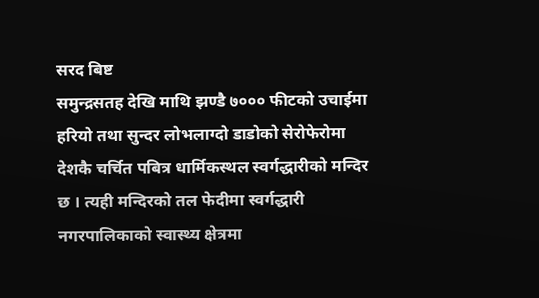सरद बिष्ट
समुन्द्रसतह देखि माथि झण्डै ७००० फीटको उचाईमा हरियो तथा सुन्दर लोभलाग्दो डाडोको सेरोफेरोमा देशकै चर्चित पबित्र धार्मिकस्थल स्वर्गद्धारीको मन्दिर छ । त्यही मन्दिरको तल फेदीमा स्वर्गद्धारी नगरपालिकाको स्वास्थ्य क्षेत्रमा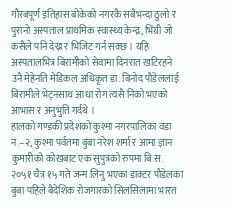गौरबपूर्ण इतिहास बोकेको नगरकै सबैभन्दा ठुलो र पुरानो अस्पताल प्राथमिक स्वास्थ्य केन्द्र, भिंग्री जो कसैले पनि देख्न र भिजिट गर्न सक्छ । यहि अस्पतालभित्र बिरामीको सेवामा दिनरात खटिरहने उनै मेहेनति मेडिकल अधिकृत डा. बिनोद पौडेललाई बिरामीले भेट्नसाथ आधा रोग त्यसै निको भएको आभास र अनुभुति गर्दथे ।
हालको गण्डकी प्रदेशको कुश्मा नगरपालिका वडा नं.–२, कुश्मा पर्वतमा बुबा नरेश शर्मा र आमा ज्ञान कुमारीको कोखबाट एक सुपुत्रको रुपमा बि.स. २०५१ चैत्र १५ गते जन्म लिनु भएका डाक्टर पौडेलका बुबा पहिले बैदेशिक रोजगारको सिलसिलामा भारत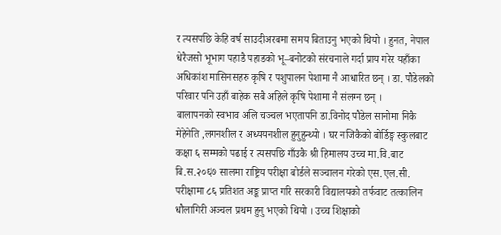र त्यसपछि केहि वर्ष साउदीअरबमा समय बिताउनु भएको थियो । हुनत, नेपाल धेरैजसो भूभाग पहाडै पहाडको भू–बनोटको संरचनाले गर्दा प्राय गरेर यहाँका अधिकांश मासिनसहरु कृषि र पशुपालन पेशामा नै आधारित छन् । डा. पौडेलको परिवार पनि उहाँ बाहेक सबै अहिले कृषि पेशामा नै संलग्न छन् ।
बालापनको स्वभाव अलि चञ्चल भएतापनि डा.विनोद पौडेल सानोमा निकै मेहेनेति ,लगनशील र अध्ययनशील हुनुहुन्थ्यो । घर नजिकैको बोर्डिङ्ग स्कुलबाट कक्षा ६ सम्मको पढाई र त्यसपछि गाँउकै श्री हिमालय उच्च मा.वि.बाट बि.स.२०६७ सालमा राष्ट्रिय परीक्षा बोर्डले सञ्चालन गरेको एस.एल.सी. परीक्षामा ८६ प्रतिशत अङ्क प्राप्त गरि सरकारी विद्यालयको तर्फवाट तत्कालिन धौलागिरी अञ्चल प्रथम हुनु भएको थियो । उच्च शिक्षाको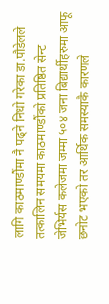लागि काठमाण्डौंमा नै पढ्ने निधो गरेका डा.पौडेलले तत्कालिन समयमा काठमाण्डौंको प्रतिष्ठित सेन्ट जेभिर्यस कलेजमा जम्मा ५०४ जना बिद्यार्थीहरुमा आफू छनोट भएको तर आर्थिक समस्याकै कारणले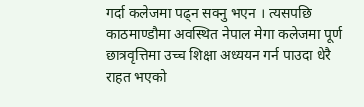गर्दा कलेजमा पढ्न सक्नु भएन । त्यसपछि काठमाण्डौमा अवस्थित नेपाल मेगा कलेजमा पूर्ण छात्रवृत्तिमा उच्च शिक्षा अध्ययन गर्न पाउदा धेरै राहत भएको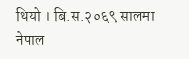थियो । बि.स.२०६९ सालमा नेपाल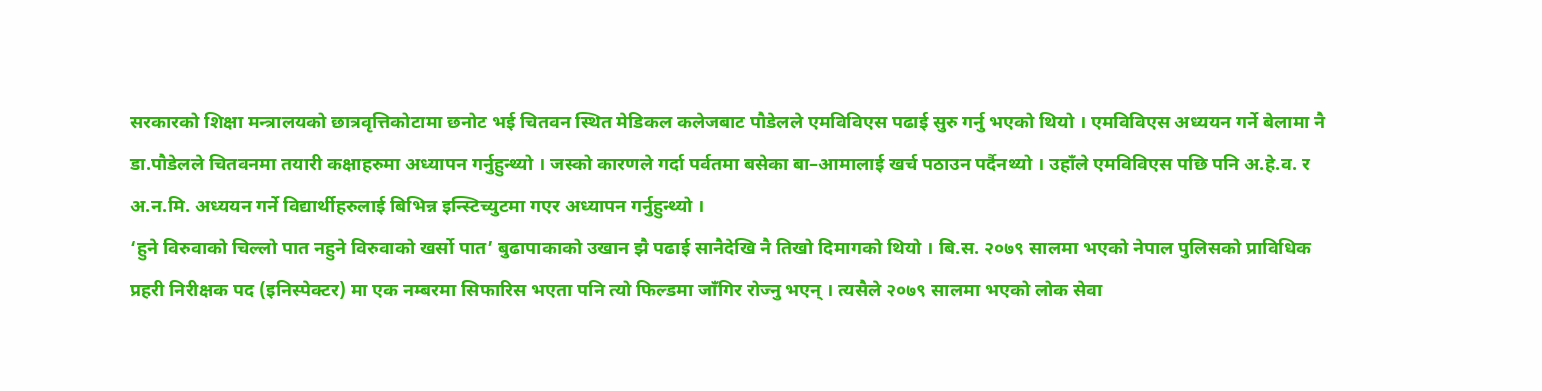सरकारको शिक्षा मन्त्रालयको छात्रवृत्तिकोटामा छनोट भई चितवन स्थित मेडिकल कलेजबाट पौडेलले एमविविएस पढाई सुरु गर्नु भएको थियो । एमविविएस अध्ययन गर्ने बेलामा नै डा.पौडेलले चितवनमा तयारी कक्षाहरुमा अध्यापन गर्नुहुन्थ्यो । जस्को कारणले गर्दा पर्वतमा बसेका बा–आमालाई खर्च पठाउन पर्दैनथ्यो । उहाँले एमविविएस पछि पनि अ.हे.व. र अ.न.मि. अध्ययन गर्ने विद्यार्थीहरुलाई बिभिन्न इन्स्टिच्युटमा गएर अध्यापन गर्नुहुन्थ्यो ।
‘हुने विरुवाको चिल्लो पात नहुने विरुवाको खर्सो पात’ बुढापाकाको उखान झै पढाई सानैदेखि नै तिखो दिमागको थियो । बि.स. २०७९ सालमा भएको नेपाल पुलिसको प्राविधिक प्रहरी निरीक्षक पद (इनिस्पेक्टर) मा एक नम्बरमा सिफारिस भएता पनि त्यो फिल्डमा जाँगिर रोज्नु भएन् । त्यसैले २०७९ सालमा भएको लोक सेवा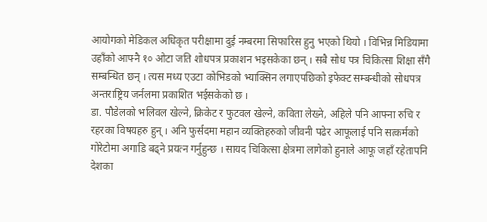आयोगको मेडिकल अधिकृत परीक्षामा दुई नम्बरमा सिफारिस हुनु भएको थियो । विभिन्न मिडियामा उहाँको आफ्नै १० ओटा जति शोधपत्र प्रकाशन भइसकेका छन् । सबै सोध पत्र चिकित्सा शिक्षा सँगै सम्बन्धित छन् । त्यस मध्य एउटा कोभिडको भ्याक्सिन लगाएपछिको इफेक्ट सम्बन्धीको सोधपत्र अन्तराष्ट्रिय जर्नलमा प्रकाशित भईसकेको छ ।
डा. पौडेलको भलिवल खेल्ने, क्रिकेट र फुटवल खेल्ने, कविता लेख्ने, अहिले पनि आफ्ना रुचि र रहरका विषयहरु हुन् । अनि फुर्सदमा महान व्यक्तिहरुको जीवनी पढेर आफूलाई पनि सत्कर्मको गोरेटोमा अगाडि बढ्ने प्रयत्न गर्नुहुन्छ । सायद चिकित्सा क्षेत्रमा लागेको हुनाले आफू जहाँ रहेतापनि देशका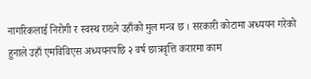नागरिकलाई निरोगी र स्वस्थ राख्ने उहाँको मुल मन्त्र छ । सरकारी कोटामा अध्ययन गरेको हुनाले उहाँ एमविविएस अध्ययनपछि २ वर्ष छात्रवृत्ति करारमा काम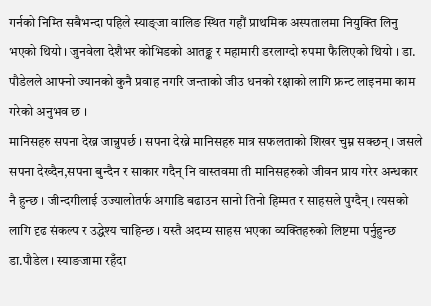गर्नको निम्ति सबैभन्दा पहिले स्याङ्जा वालिङ स्थित गहौं प्राथमिक अस्पतालमा नियुक्ति लिनु भएको थियो । जुनवेला देशैभर कोभिडको आतङ्क र महामारी डरलाग्दो रुपमा फैलिएको थियो । डा. पौडेलले आफ्नो ज्यानको कुनै प्रवाह नगरि जन्ताको जीउ धनको रक्षाको लागि फ्रन्ट लाइनमा काम गरेको अनुभव छ ।
मानिसहरु सपना देख्न जान्नुपर्छ । सपना देख्ने मानिसहरु मात्र सफलताको शिखर चुम्न सक्छन् । जसले सपना देख्दैन,सपना बुन्दैन र साकार गदैन् नि वास्तवमा ती मानिसहरुको जीवन प्राय गरेर अन्धकार नै हुन्छ । जीन्दगीलाई उज्यालोतर्फ अगाडि बढाउन सानो तिनो हिम्मत र साहसले पुग्दैन् । त्यसको लागि दृढ संकल्प र उद्धेश्य चाहिन्छ । यस्तै अदम्य साहस भएका व्यक्तिहरुको लिष्टमा पर्नुहुन्छ डा.पौडेल । स्याङजामा रहँदा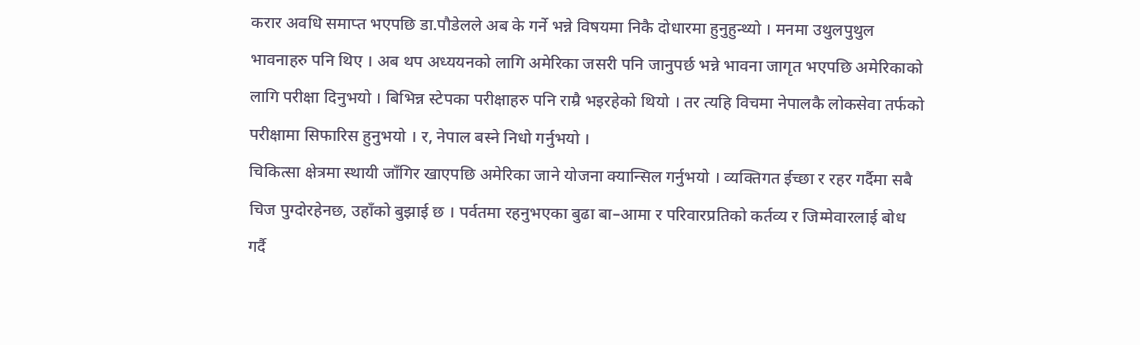करार अवधि समाप्त भएपछि डा.पौडेलले अब के गर्ने भन्ने विषयमा निकै दोधारमा हुनुहुन्थ्यो । मनमा उथुलपुथुल भावनाहरु पनि थिए । अब थप अध्ययनको लागि अमेरिका जसरी पनि जानुपर्छ भन्ने भावना जागृत भएपछि अमेरिकाको लागि परीक्षा दिनुभयो । बिभिन्न स्टेपका परीक्षाहरु पनि राम्रै भइरहेको थियो । तर त्यहि विचमा नेपालकै लोकसेवा तर्फको परीक्षामा सिफारिस हुनुभयो । र, नेपाल बस्ने निधो गर्नुभयो ।
चिकित्सा क्षेत्रमा स्थायी जाँगिर खाएपछि अमेरिका जाने योजना क्यान्सिल गर्नुभयो । व्यक्तिगत ईच्छा र रहर गर्दैमा सबै चिज पुग्दोरहेनछ, उहाँको बुझाई छ । पर्वतमा रहनुभएका बुढा बा–आमा र परिवारप्रतिको कर्तव्य र जिम्मेवारलाई बोध गर्दै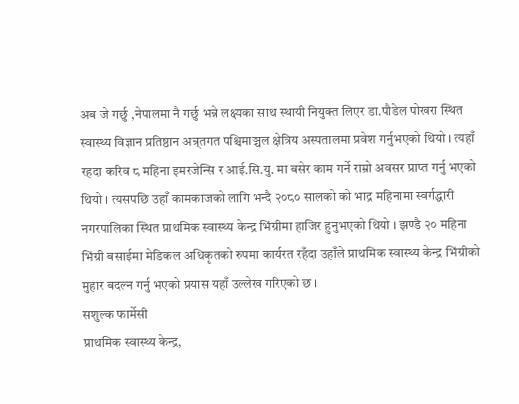अब जे गर्छु ,नेपालमा नै गर्छु भन्ने लक्ष्यका साथ स्थायी नियुक्त लिएर डा.पौडेल पोखरा स्थित स्वास्थ्य विज्ञान प्रतिष्ठान अन्र्तगत पश्चिमाञ्चल क्षेत्रिय अस्पतालमा प्रवेश गर्नुभएको थियो । त्यहाँ रहदा करिव ८ महिना इमरजेन्सि र आई.सि.यु. मा बसेर काम गर्ने राम्रो अवसर प्राप्त गर्नु भएको थियो । त्यसपछि उहाँ कामकाजको लागि भन्दै २०८० सालको को भाद्र महिनामा स्वर्गद्धारी नगरपालिका स्थित प्राथमिक स्वास्थ्य केन्द्र भिंग्रीमा हाजिर हुनुभएको थियो । झण्डै २० महिना भिंग्री बसाईमा मेडिकल अधिकृतको रुपमा कार्यरत रहँदा उहाँले प्राथमिक स्वास्थ्य केन्द्र भिंग्रीको मुहार बदल्न गर्नु भएको प्रयास यहाँ उल्लेख गरिएको छ ।
सशुल्क फार्मेसी
प्राथमिक स्वास्थ्य केन्द्र,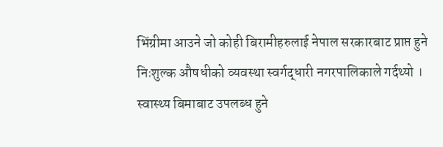भिंग्रीमा आउने जो कोही बिरामीहरुलाई नेपाल सरकारबाट प्राप्त हुने निःशुल्क औषधीको व्यवस्था स्वर्गद्धारी नगरपालिकाले गर्दथ्यो । स्वास्थ्य बिमाबाट उपलब्ध हुने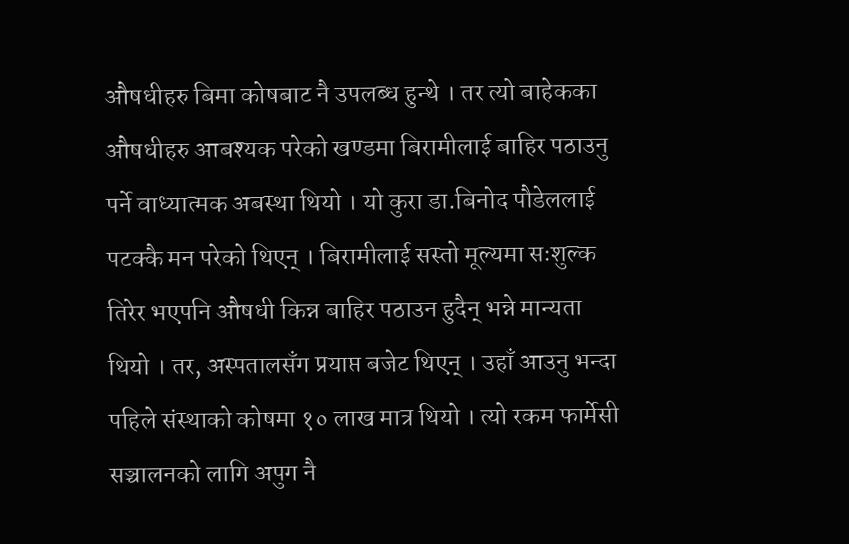औषधीहरु बिमा कोषबाट नै उपलब्ध हुन्थे । तर त्यो बाहेकका औषधीहरु आबश्यक परेको खण्डमा बिरामीलाई बाहिर पठाउनु पर्ने वाध्यात्मक अबस्था थियो । यो कुरा डा.बिनोद पौडेललाई पटक्कै मन परेको थिएन् । बिरामीलाई सस्तो मूल्यमा सःशुल्क तिरेर भएपनि औषधी किन्न बाहिर पठाउन हुदैन् भन्ने मान्यता थियो । तर, अस्पतालसँग प्रयाप्त बजेट थिएन् । उहाँ आउनु भन्दा पहिले संस्थाको कोषमा १० लाख मात्र थियो । त्यो रकम फार्मेसी सञ्चालनको लागि अपुग नै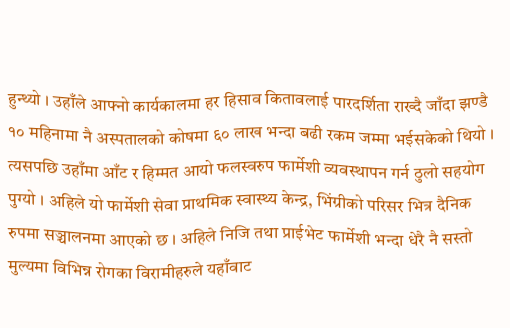हुन्थ्यो । उहाँले आफ्नो कार्यकालमा हर हिसाव कितावलाई पारदर्शिता राख्दै जाँदा झण्डै १० महिनामा नै अस्पतालको कोषमा ६० लाख भन्दा बढी रकम जम्मा भईसकेको थियो । त्यसपछि उहाँमा आँट र हिम्मत आयो फलस्वरुप फार्मेशी व्यवस्थापन गर्न ठुलो सहयोग पुग्यो । अहिले यो फार्मेशी सेवा प्राथमिक स्वास्थ्य केन्द्र, भिंग्रीको परिसर भित्र दैनिक रुपमा सञ्चालनमा आएको छ । अहिले निजि तथा प्राईभेट फार्मेशी भन्दा धेरै नै सस्तो मुल्यमा विभिन्न रोगका विरामीहरुले यहाँवाट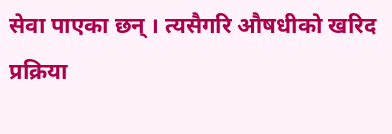सेवा पाएका छन् । त्यसैगरि औषधीको खरिद प्रक्रिया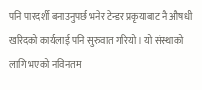पनि पारदर्शी बनाउनुपर्छ भनेर टेन्डर प्रकृयाबाट नै औषधी खरिदको कार्यलाई पनि सुरुवात गरियो । यो संस्थाको लागि भएको नविनतम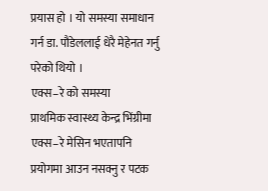प्रयास हो । यो समस्या समाधान गर्न डा. पौडेललाई धेरै मेहेनत गर्नु परेको थियो ।
एक्स–रे को समस्या
प्राथमिक स्वास्थ्य केन्द्र भिंग्रीमा एक्स–रे मेसिन भएतापनि प्रयोगमा आउन नसक्नु र पटक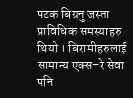पटक बिग्रनु जस्ता प्राविधिक समस्याहरु थियो । बिरामीहरुलाई सामान्य एक्स–रे सेवा पनि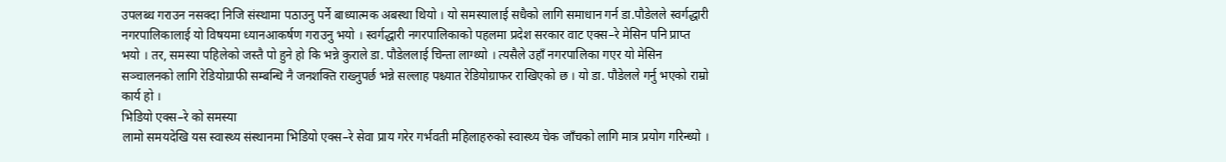उपलब्ध गराउन नसक्दा निजि संस्थामा पठाउनु पर्ने बाध्यात्मक अबस्था थियो । यो समस्यालाई सधैको लागि समाधान गर्न डा.पौडेलले स्वर्गद्धारी नगरपालिकालाई यो विषयमा ध्यानआकर्षण गराउनु भयो । स्वर्गद्धारी नगरपालिकाको पहलमा प्रदेश सरकार वाट एक्स–रे मेसिन पनि प्राप्त भयो । तर, समस्या पहिलेको जस्तै पो हुने हो कि भन्ने कुराले डा. पौडेललाई चिन्ता लाग्थ्यो । त्यसैले उहाँ नगरपालिका गएर यो मेसिन सञ्चालनको लागि रेडियोग्राफी सम्बन्धि नै जनशक्ति राख्नुपर्छ भन्ने सल्लाह पश्च्यात रेडियोग्राफर राखिएको छ । यो डा. पौडेलले गर्नु भएको राम्रो कार्य हो ।
भिडियो एक्स–रे को समस्या
लामो समयदेखि यस स्वास्थ्य संस्थानमा भिडियो एक्स–रे सेवा प्राय गरेर गर्भवती महिलाहरुको स्वास्थ्य चेक जाँचको लागि मात्र प्रयोग गरिन्थ्यो ।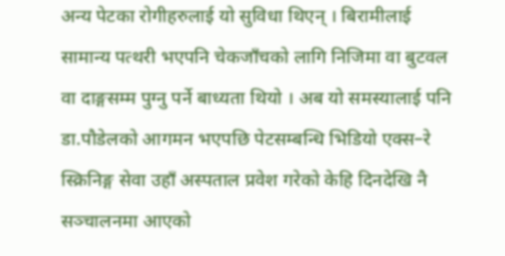अन्य पेटका रोगीहरुलाई यो सुविधा थिएन् । बिरामीलाई सामान्य पत्थरी भएपनि चेकजाँचको लागि निजिमा वा बुटवल वा दाङ्गसम्म पुग्नु पर्ने बाध्यता थियो । अब यो समस्यालाई पनि डा.पौडेलको आगमन भएपछि पेटसम्बन्धि भिडियो एक्स–रे स्क्रिनिङ्ग सेवा उहाँ अस्पताल प्रवेश गरेको केहि दिनदेखि नै सञ्चालनमा आएको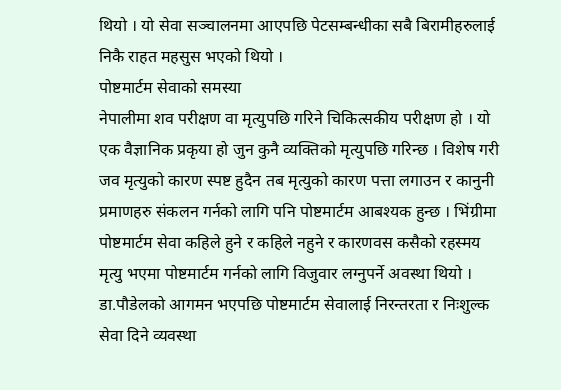थियो । यो सेवा सञ्चालनमा आएपछि पेटसम्बन्धीका सबै बिरामीहरुलाई निकै राहत महसुस भएको थियो ।
पोष्टमार्टम सेवाको समस्या
नेपालीमा शव परीक्षण वा मृत्युपछि गरिने चिकित्सकीय परीक्षण हो । यो एक वैज्ञानिक प्रकृया हो जुन कुनै व्यक्तिको मृत्युपछि गरिन्छ । विशेष गरी जव मृत्युको कारण स्पष्ट हुदैन तब मृत्युको कारण पत्ता लगाउन र कानुनी प्रमाणहरु संकलन गर्नको लागि पनि पोष्टमार्टम आबश्यक हुन्छ । भिंग्रीमा पोष्टमार्टम सेवा कहिले हुने र कहिले नहुने र कारणवस कसैको रहस्मय मृत्यु भएमा पोष्टमार्टम गर्नको लागि विजुवार लग्नुपर्ने अवस्था थियो । डा.पौडेलको आगमन भएपछि पोष्टमार्टम सेवालाई निरन्तरता र निःशुल्क सेवा दिने व्यवस्था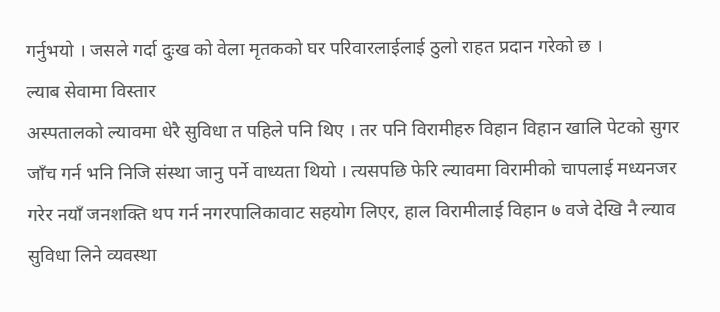गर्नुभयो । जसले गर्दा दुःख को वेला मृतकको घर परिवारलाईलाई ठुलो राहत प्रदान गरेको छ ।
ल्याब सेवामा विस्तार
अस्पतालको ल्यावमा धेरै सुविधा त पहिले पनि थिए । तर पनि विरामीहरु विहान विहान खालि पेटको सुगर जाँच गर्न भनि निजि संस्था जानु पर्ने वाध्यता थियो । त्यसपछि फेरि ल्यावमा विरामीको चापलाई मध्यनजर गरेर नयाँ जनशक्ति थप गर्न नगरपालिकावाट सहयोग लिएर, हाल विरामीलाई विहान ७ वजे देखि नै ल्याव सुविधा लिने व्यवस्था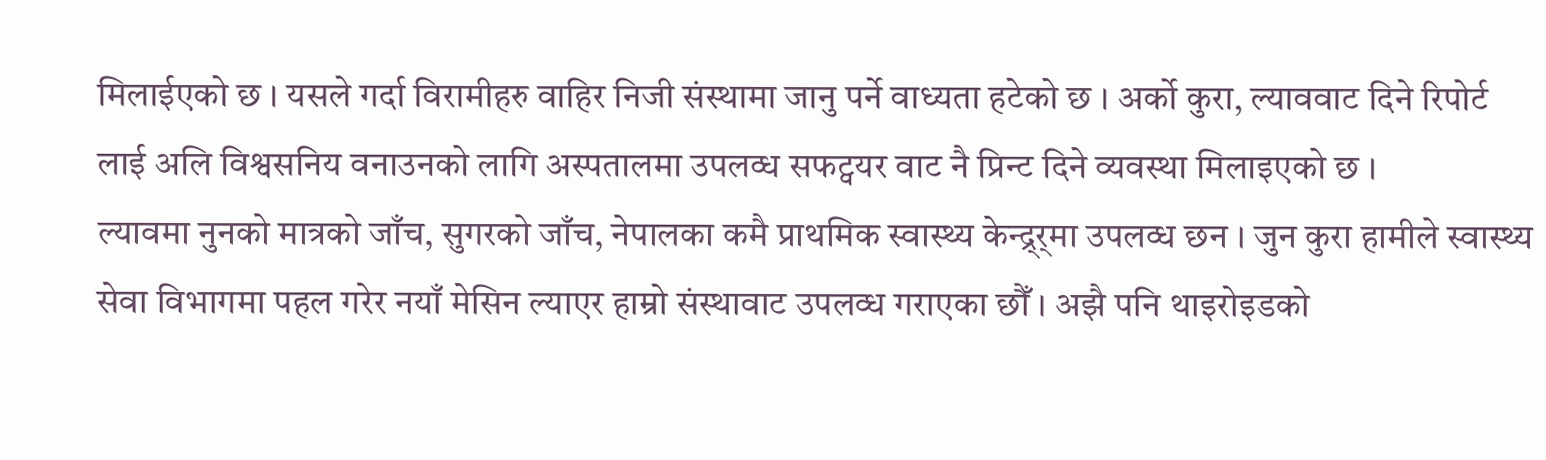मिलाईएको छ । यसले गर्दा विरामीहरु वाहिर निजी संस्थामा जानु पर्ने वाध्यता हटेको छ । अर्को कुरा, ल्याववाट दिने रिपोर्ट लाई अलि विश्वसनिय वनाउनको लागि अस्पतालमा उपलव्ध सफट्वयर वाट नै प्रिन्ट दिने व्यवस्था मिलाइएको छ ।
ल्यावमा नुनको मात्रको जाँच, सुगरको जाँच, नेपालका कमै प्राथमिक स्वास्थ्य केन्द्र्र्मा उपलव्ध छन । जुन कुरा हामीले स्वास्थ्य सेवा विभागमा पहल गरेर नयाँ मेसिन ल्याएर हाम्रो संस्थावाट उपलव्ध गराएका छौँ । अझै पनि थाइरोइडको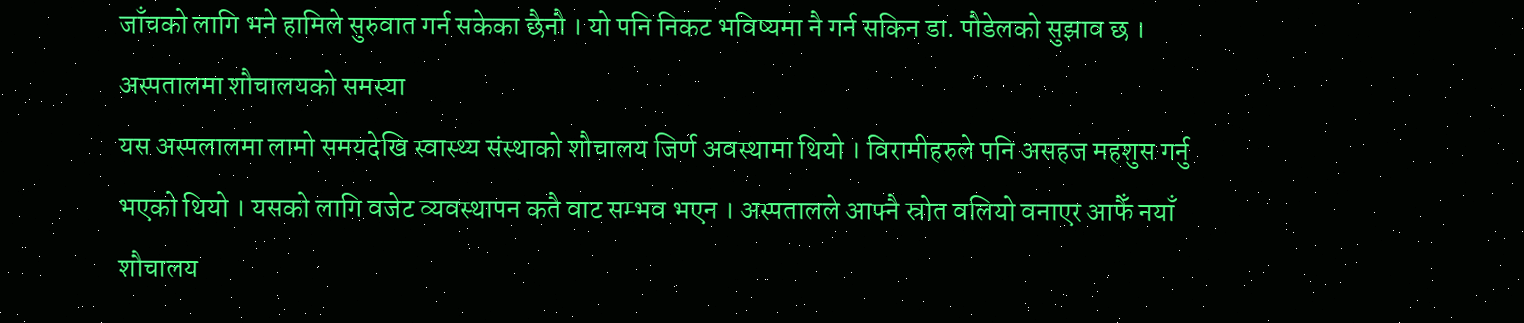जाँचको लागि भने हामिले सुरुवात गर्न सकेका छैनौ । यो पनि निकट भविष्यमा नै गर्न सकिन डा. पौडेलको सुझाव छ ।
अस्पतालमा शौचालयको समस्या
यस अस्पलालमा लामो समयदेखि स्वास्थ्य संस्थाको शौचालय जिर्ण अवस्थामा थियो । विरामीहरुले पनि असहज महशुस गर्नु भएको थियो । यसको लागि वजेट व्यवस्थापन कतै वाट सम्भव भएन । अस्पतालले आफ्नै स्रोत वलियो वनाएर आफैँ नयाँ शौचालय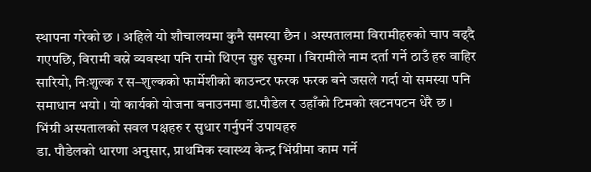स्थापना गरेको छ । अहिले यो शौचालयमा कुनै समस्या छैन । अस्पतालमा विरामीहरुको चाप वढ्दै गएपछि, विरामी वस्ने व्यवस्था पनि रामो थिएन सुरु सुरुमा । विरामीले नाम दर्ता गर्ने ठाउँ हरु वाहिर सारियो, निःशुल्क र स–शुल्कको फार्मेशीको काउन्टर फरक फरक बने जसले गर्दा यो समस्या पनि समाधान भयो । यो कार्यको योजना बनाउनमा डा.पौडेल र उहाँको टिमको खटनपटन धेरै छ ।
भिंग्री अस्पतालको सवल पक्षहरु र सुधार गर्नुपर्ने उपायहरु
डा. पौडेलको धारणा अनुसार, प्राथमिक स्वास्थ्य केन्द्र भिंग्रीमा काम गर्ने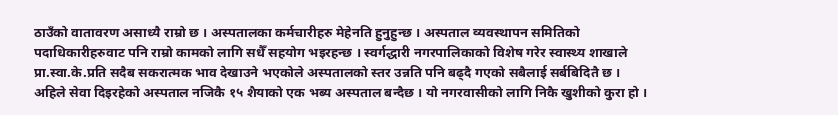ठाउँको वातावरण असाध्यै राम्रो छ । अस्पतालका कर्मचारीहरु मेहेनति हुनुहुन्छ । अस्पताल व्यवस्थापन समितिको पदाधिकारीहरुवाट पनि राम्रो कामको लागि सधैँ सहयोग भइरहन्छ । स्वर्गद्धारी नगरपालिकाको विशेष गरेर स्वास्थ्य शाखाले प्रा.स्वा.के.प्रति सदैब सकरात्मक भाव देखाउने भएकोले अस्पतालको स्तर उन्नति पनि बढ्दै गएको सबैलाई सर्बबिदितै छ । अहिले सेवा दिइरहेको अस्पताल नजिकै १५ शैयाको एक भब्य अस्पताल बन्दैछ । यो नगरवासीको लागि निकै खुशीको कुरा हो ।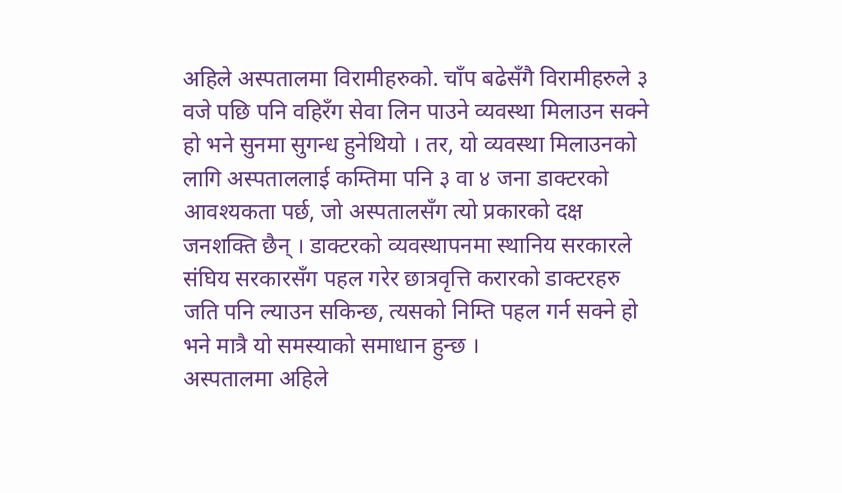अहिले अस्पतालमा विरामीहरुको. चाँप बढेसँगै विरामीहरुले ३ वजे पछि पनि वहिरँग सेवा लिन पाउने व्यवस्था मिलाउन सक्ने हो भने सुनमा सुगन्ध हुनेथियो । तर, यो व्यवस्था मिलाउनको लागि अस्पताललाई कम्तिमा पनि ३ वा ४ जना डाक्टरको आवश्यकता पर्छ, जो अस्पतालसँग त्यो प्रकारको दक्ष जनशक्ति छैन् । डाक्टरको व्यवस्थापनमा स्थानिय सरकारले संघिय सरकारसँग पहल गरेर छात्रवृत्ति करारको डाक्टरहरु जति पनि ल्याउन सकिन्छ, त्यसको निम्ति पहल गर्न सक्ने हो भने मात्रै यो समस्याको समाधान हुन्छ ।
अस्पतालमा अहिले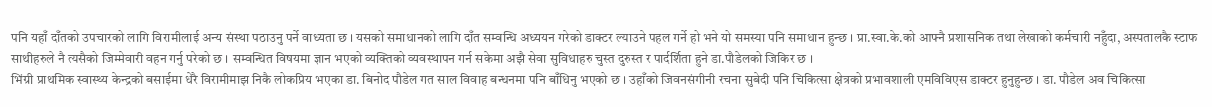पनि यहाँ दाँतको उपचारको लागि विरामीलाई अन्य संस्था पठाउनु पर्ने वाध्यता छ । यसको समाधानको लागि दाँत सम्वन्धि अध्ययन गरेको डाक्टर ल्याउने पहल गर्ने हो भने यो समस्या पनि समाधान हुन्छ । प्रा.स्वा.के.को आफ्नै प्रशासनिक तथा लेखाको कर्मचारी नहुँदा, अस्पतालकै स्टाफ साथीहरुले नै त्यसैको जिम्मेवारी वहन गर्नु परेको छ । सम्वन्धित विषयमा ज्ञान भएको व्यक्तिको व्यवस्थापन गर्न सकेमा अझै सेवा सुविधाहरु चुस्त दुरुस्त र पार्दर्शिता हुने डा.पौडेलको जिकिर छ ।
भिंग्री प्राथमिक स्वास्थ्य केन्द्रको बसाईमा धेरै विरामीमाझ निकै लोकप्रिय भएका डा. बिनोद पौडेल गत साल विवाह बन्धनमा पनि बाँधिनु भएको छ । उहाँको जिवनसंगीनी रचना सुबेदी पनि चिकित्सा क्षेत्रको प्रभावशाली एमविविएस डाक्टर हुनुहुन्छ । डा. पौडेल अव चिकित्सा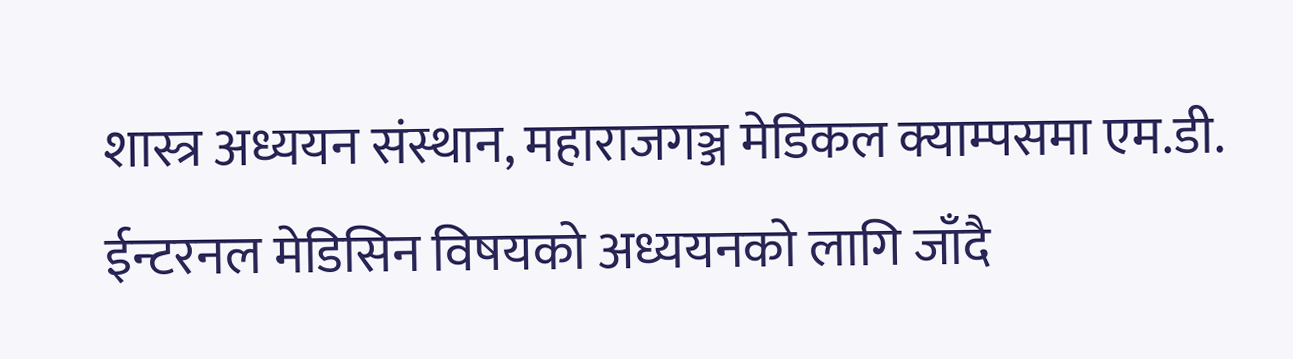शास्त्र अध्ययन संस्थान, महाराजगञ्ज मेडिकल क्याम्पसमा एम.डी. ईन्टरनल मेडिसिन विषयको अध्ययनको लागि जाँदै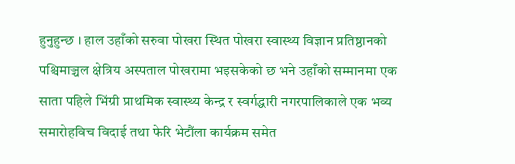हुनुहुन्छ । हाल उहाँको सरुवा पोखरा स्थित पोखरा स्वास्थ्य विज्ञान प्रतिष्ठानको पश्चिमाञ्चल क्षेत्रिय अस्पताल पोखरामा भइसकेको छ भने उहाँको सम्मानमा एक साता पहिले भिंग्री प्राथमिक स्वास्थ्य केन्द्र र स्वर्गद्धारी नगरपालिकाले एक भव्य समारोहविच विदाई तथा फेरि भेटौंला कार्यक्रम समेत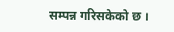सम्पन्न गरिसकेको छ ।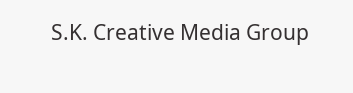S.K. Creative Media Group